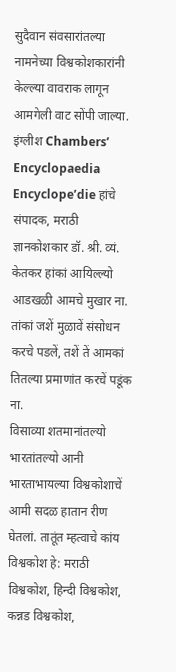सुदैवान संवसारांतल्या नामनेच्या विश्वकोशकारांनी केल्ल्या वावराक लागून आमगेली वाट सोंपी जाल्या. इंग्लीश Chambers’ Encyclopaedia Encyclope’die हांचे संपादक, मराठी ज्ञानकोशकार डॉ. श्री. व्यं. केतकर हांकां आयिल्ल्यो आडखळी आमचे मुखार ना. तांकां जशें मुळावें संसोधन करचे पडलें, तशें तें आमकां तितल्या प्रमाणांत करचें पडूंक ना.
विसाव्या शतमानांतल्यो भारतांतल्यो आनी भारताभायल्या विश्वकोशाचें आमी सदळ हातान रीण घेतलां. तातूंत म्हत्वाचे कांय विश्वकोश हे: मराठी विश्वकोश, हिन्दी विश्वकोश, कन्नड विश्वकोश,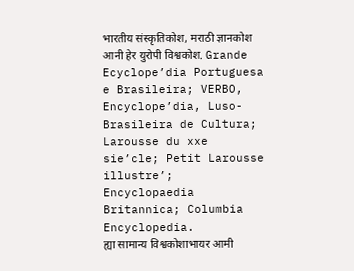भारतीय संस्कृतिकोश, मराठी ज्ञानकोश आनी हेर युरोपी विश्वकोश. Grande Ecyclope’dia Portuguesa e Brasileira; VERBO, Encyclope’dia, Luso-Brasileira de Cultura; Larousse du xxe sie’cle; Petit Larousse illustre’; Encyclopaedia Britannica; Columbia Encyclopedia.
ह्या सामान्य विश्वकोशाभायर आमी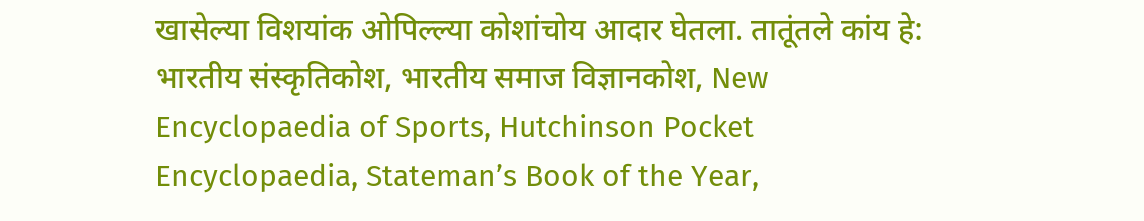खासेल्या विशयांक ओपिल्ल्या कोशांचोय आदार घेतला. तातूंतले कांय हे: भारतीय संस्कृतिकोश, भारतीय समाज विज्ञानकोश, New Encyclopaedia of Sports, Hutchinson Pocket Encyclopaedia, Stateman’s Book of the Year,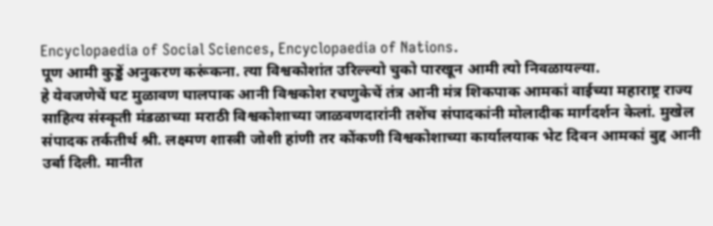Encyclopaedia of Social Sciences, Encyclopaedia of Nations.
पूण आमी कुड्डें अनुकरण करूंकना. त्या विश्वकोशांत उरिल्ल्यो चुको पारखून आमी त्यो निवळायल्या.
हे येवजणेचें घट मुळावण घालपाक आनी विश्वकोश रचणुकेचें तंत्र आनी मंत्र शिकपाक आमकां वाईच्या महाराष्ट्र राज्य साहित्य संस्कृती मंडळाच्या मराठी विश्वकोशाच्या जाळवणदारांनी तशेंच संपादकांनी मोलादीक मार्गदर्शन केलां. मुखेल संपादक तर्कतीर्थ श्री. लक्ष्मण शास्त्री जोशी हांणी तर कोंकणी विश्वकोशाच्या कार्यालयाक भेट दिवन आमकां बुद्द आनी उर्बा दिली. मानीत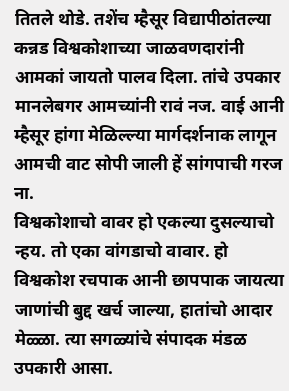तितले थोडे. तशेंच म्हैसूर विद्यापीठांतल्या कन्नड विश्वकोशाच्या जाळवणदारांनी आमकां जायतो पालव दिला. तांचे उपकार मानलेबगर आमच्यांनी रावं नज. वाई आनी म्हैसूर हांगा मेळिल्ल्या मार्गदर्शनाक लागून आमची वाट सोपी जाली हें सांगपाची गरज ना.
विश्वकोशाचो वावर हो एकल्या दुसल्याचो न्हय. तो एका वांगडाचो वावार. हो विश्वकोश रचपाक आनी छापपाक जायत्या जाणांची बुद्द खर्च जाल्या, हातांचो आदार मेळ्ळा. त्या सगळ्यांचे संपादक मंडळ उपकारी आसा.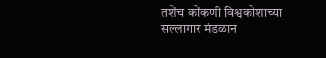तशेंच कोंकणी विश्वकोशाच्या सल्लागार मंडळान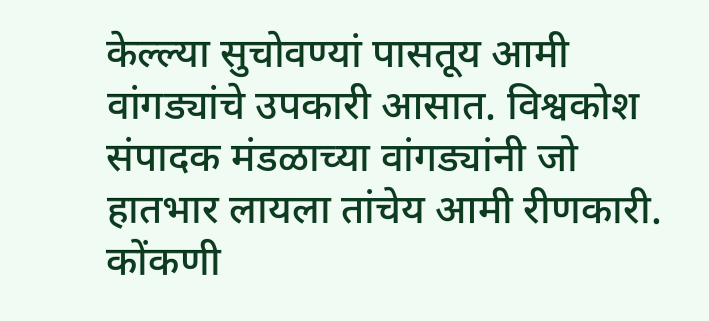केल्ल्या सुचोवण्यां पासतूय आमी वांगड्यांचे उपकारी आसात. विश्वकोश संपादक मंडळाच्या वांगड्यांनी जो हातभार लायला तांचेय आमी रीणकारी.
कोंकणी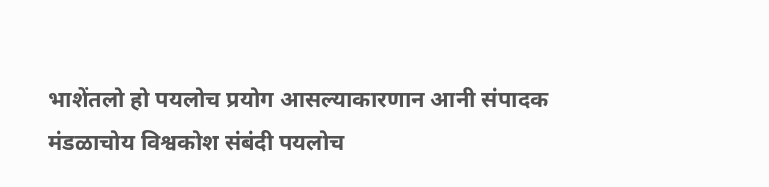भाशेंतलो हो पयलोच प्रयोग आसल्याकारणान आनी संपादक मंडळाचोय विश्वकोश संबंदी पयलोच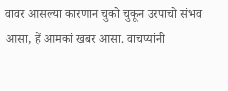वावर आसल्या कारणान चुको चुकून उरपाचो संभव आसा, हें आमकां खबर आसा. वाचप्यांनी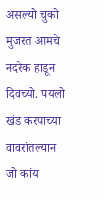असल्यो चुको मुजरत आमचे नदरेक हाडून दिवच्यो. पयलो खंड करपाच्या वावरांतल्यान जो कांय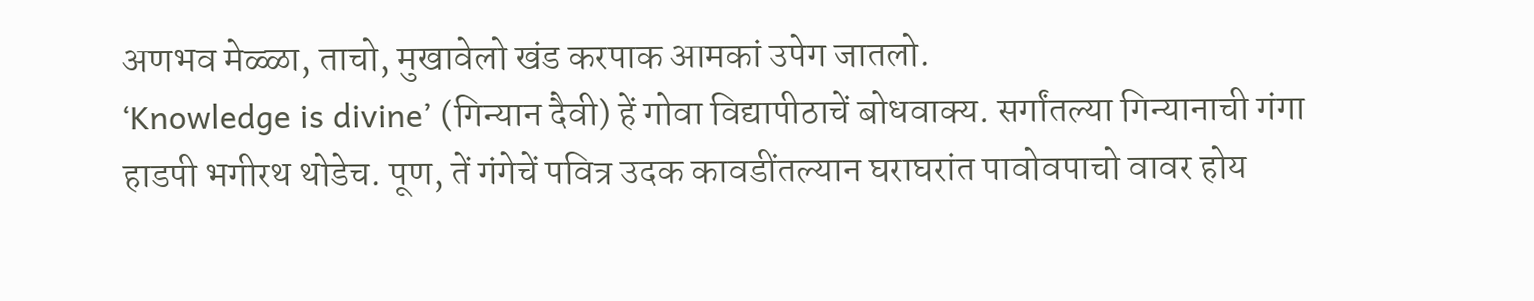अणभव मेळ्ळा, ताचो, मुखावेलो खंड करपाक आमकां उपेग जातलो.
‘Knowledge is divine’ (गिन्यान दैवी) हें गोवा विद्यापीठाचें बोधवाक्य. सर्गांतल्या गिन्यानाची गंगा हाडपी भगीरथ थोडेच. पूण, तें गंगेचें पवित्र उदक कावडींतल्यान घराघरांत पावोवपाचो वावर होय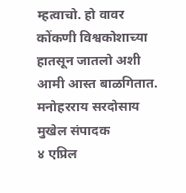म्हत्वाचो. हो वावर कोंकणी विश्वकोशाच्या हातसून जातलो अशी आमी आस्त बाळगितात.
मनोहरराय सरदोसाय
मुखेल संपादक
४ एप्रिल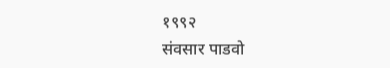१९९२
संवसार पाडवो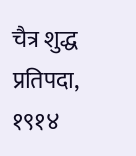चैत्र शुद्ध प्रतिपदा, १९१४